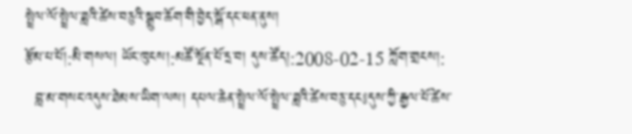སྤྲེལ་ལོ་སྤྲེལ་ཟླའི་ཚེས་བཅུའི་སྒྲུབ་ཆོག་གི་བྱེད་སྒོ་དང་ཕན་ནུས།
རྩོམ་པ་པོ།:མི་གསལ། ཡོང་ཁུངས།:མཚོ་སྔོན་པོ་དྲ་བ། དུས་ཚོད།:2008-02-15 ཀློག་གྲངས།:
  བླ་མ་གསང་འདུས་ཐེམས་ཡིག་ལས། དཔལ་ཆེན་སྤྲེལ་ལོ་སྤྲེལ་ཟླའི་ཚེས་བཅུ་དང༔དུས་ཀྱི་རྒྱལ་པོ་ཚེས་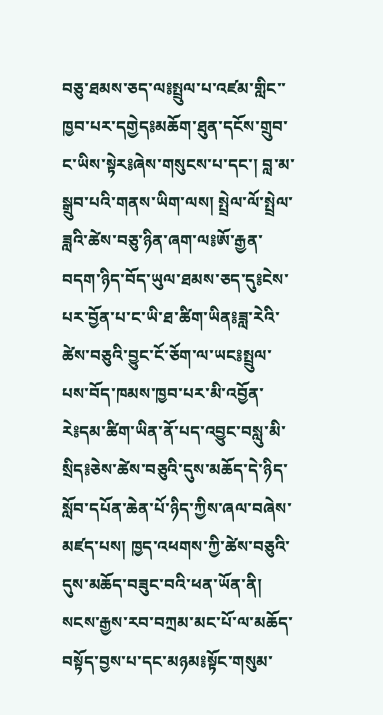བཅུ་ཐམས་ཅད་ལ༔སྤྲུལ་པ་འཛམ་གླིང་་ཁྱབ་པར་དགྱེད༔མཆོག་ཐུན་དངོས་གྲུབ་ང་ཡིས་སྟེར༔ཞེས་གསུངས་པ་དང་། བླ་མ་སྒྲུབ་པའི་གནས་ཡིག་ལས། སྤྲེལ་ལོ་སྤྲེལ་ཟླའི་ཚེས་བཅུ་ཉིན་ཞག་ལ༔ཨོ་རྒྱན་བདག་ཉིད་བོད་ཡུལ་ཐམས་ཅད་དུ༔ངེས་པར་བྱོན་པ་ང་ཡི་ཐ་ཚིག་ཡིན༔ཟླ་རེའི་ཚེས་བཅུའི་བྱུང་ངོ་ཅོག་ལ་ཡང༔སྤྲུལ་པས་བོད་ཁམས་ཁྱབ་པར་མི་འབྱོན་རེ༔དམ་ཚིག་ཡིན་ནོ་པད་འབྱུང་བསླུ་མི་སྲིད༔ཅེས་ཚེས་བཅུའི་དུས་མཆོད་དེ་ཉིད་སློབ་དཔོན་ཆེན་པོ་ཉིད་ཀྱིས་ཞལ་བཞེས་མཛད་པས། ཁྱད་འཕགས་ཀྱི་ཚེས་བཅུའི་དུས་མཆོད་བཟུང་བའི་ཕན་ཡོན་ནི། སངས་རྒྱས་རབ་བཀྲམ་མང་པོ་ལ་མཆོད་བསྟོད་བྱས་པ་དང་མཉམ༔སྟོང་གསུམ་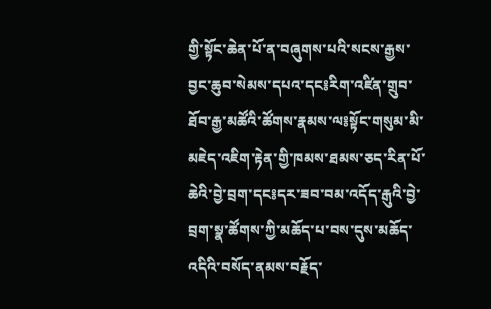གྱི་སྟོང་ཆེན་པོ་ན་བཞུགས་པའི་སངས་རྒྱས་བྱང་ཆུབ་སེམས་དཔའ་དང༔རིག་འཛིན་གྲུབ་ཐོབ་རྒྱ་མཚོའི་ཚོགས་རྣམས་ལ༔སྟོང་གསུམ་མི་མཇེད་འཇིག་རྟེན་གྱི་ཁམས་ཐམས་ཅད་རིན་པོ་ཆེའི་བྱེ་བྲག་དང༔དར་ཟབ་བམ་འདོད་རྒུའི་བྱེ་བྲག་སྣ་ཚོགས་ཀྱི་མཆོད་པ་བས་དུས་མཆོད་འདིའི་བསོད་ནམས་བརྗོད་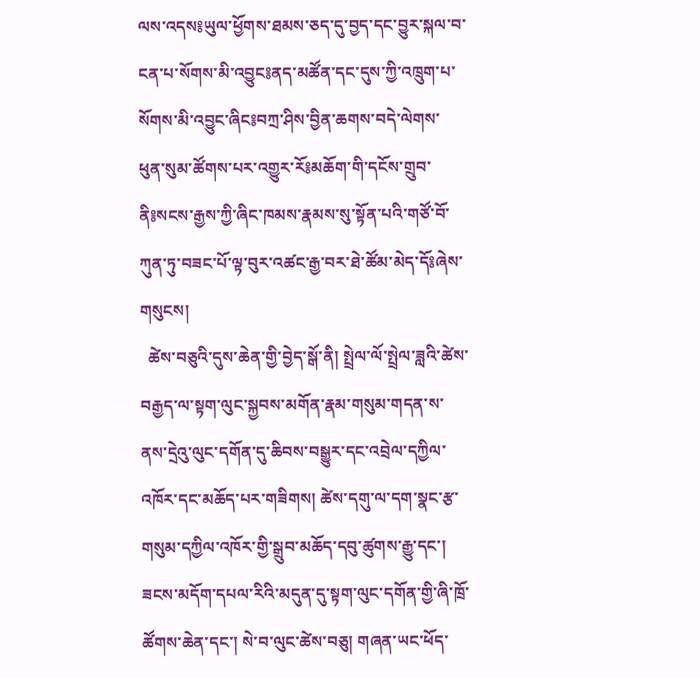ལས་འདས༔ཡུལ་ཕྱོགས་ཐམས་ཅད་དུ་བྱད་དང་བྱུར་སྐལ་བ་ངན་པ་སོགས་མི་འབྱུང༔ནད་མཚོན་དང་དུས་ཀྱི་འཁྲུག་པ་སོགས་མི་འབྱུང་ཞིང༔བཀྲ་ཤིས་བྱིན་ཆགས་བདེ་ལེགས་ཕུན་སུམ་ཚོགས་པར་འགྱུར་རོ༔མཆོག་གི་དངོས་གྲུབ་ནི༔སངས་རྒྱས་ཀྱི་ཞིང་ཁམས་རྣམས་སུ་སྟོན་པའི་གཙོ་བོ་ཀུན་ཏུ་བཟང་པོ་ལྟ་བུར་འཚང་རྒྱ་བར་ཐེ་ཚོམ་མེད་དོ༔ཞེས་གསུངས།
  ཚེས་བཅུའི་དུས་ཆེན་གྱི་བྱེད་སྒོ་ནི། སྤྲེལ་ལོ་སྤྲེལ་ཟླའི་ཚེས་བརྒྱད་ལ་སྟག་ལུང་སྐྱབས་མགོན་རྣམ་གསུམ་གདན་ས་ནས་དྲེའུ་ལུང་དགོན་དུ་ཆིབས་བསྒྱུར་དང་འབྲེལ་དཀྱིལ་འཁོར་དང་མཆོད་པར་གཟིགས། ཚེས་དགུ་ལ་དག་སྣང་རྩ་གསུམ་དཀྱིལ་འཁོར་གྱི་སྒྲུབ་མཆོད་དབུ་ཚུགས་རྒྱུ་དང་། ཟངས་མདོག་དཔལ་རིའི་མདུན་དུ་སྟག་ལུང་དགོན་གྱི་ཞི་ཁྲོ་ཚོགས་ཆེན་དང་། སེ་བ་ལུང་ཚེས་བཅུ། གཞན་ཡང་ཕོད་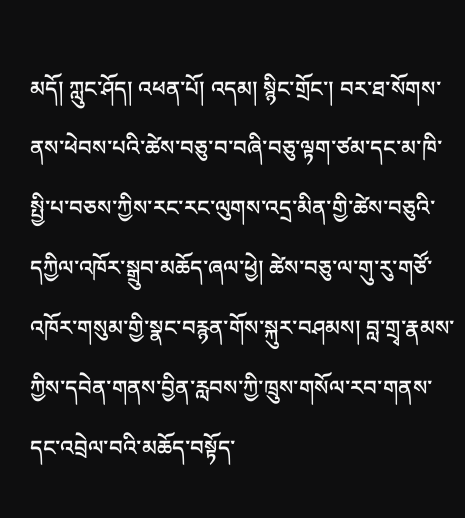མདོ། ཀླུང་ཤོད། འཕན་པོ། འདམ། སྙིང་གྲོང་། བར་ཐ་སོགས་ནས་ཕེབས་པའི་ཚེས་བཅུ་བ་བཞི་བཅུ་ལྟག་ཙམ་དང་མ་ཁི་སྤྱི་པ་བཅས་ཀྱིས་རང་རང་ལུགས་འདྲ་མིན་གྱི་ཚེས་བཅུའི་དཀྱིལ་འཁོར་སྒྲུབ་མཆོད་ཞལ་ཕྱེ། ཚེས་བཅུ་ལ་གུ་རུ་གཙོ་འཁོར་གསུམ་གྱི་སྣང་བརྙན་གོས་སྐུར་བཤམས། བླ་གྲྭ་རྣམས་ཀྱིས་དབེན་གནས་བྱིན་རླབས་ཀྱི་ཁྲུས་གསོལ་རབ་གནས་དང་འབྲེལ་བའི་མཆོད་བསྟོད་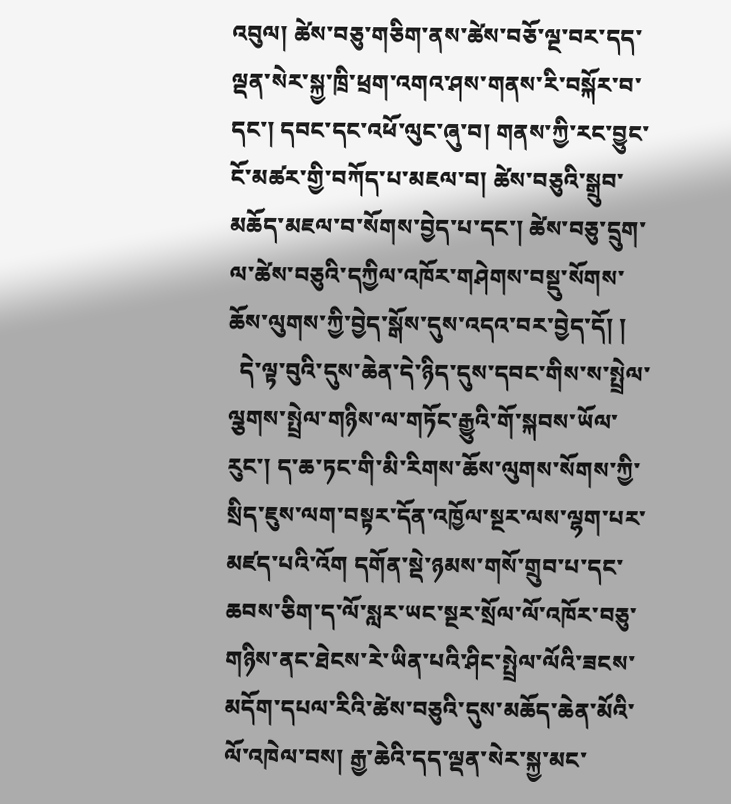འབུལ། ཚེས་བཅུ་གཅིག་ནས་ཚེས་བཅོ་ལྔ་བར་དད་ལྡན་སེར་སྐྱ་ཁྲི་ཕྲག་འགའ་ཤས་གནས་རི་བསྐོར་བ་དང་། དབང་དང་འཕོ་ལུང་ཞུ་བ། གནས་ཀྱི་རང་བྱུང་ངོ་མཚར་གྱི་བཀོད་པ་མཇལ་བ། ཚེས་བཅུའི་སྒྲུབ་མཆོད་མཇལ་བ་སོགས་བྱེད་པ་དང་། ཚེས་བཅུ་དྲུག་ལ་ཚེས་བཅུའི་དཀྱིལ་འཁོར་གཤེགས་བསྡུ་སོགས་ཆོས་ལུགས་ཀྱི་བྱེད་སྒོས་དུས་འདའ་བར་བྱེད་དོ། །
  དེ་ལྟ་བུའི་དུས་ཆེན་དེ་ཉིད་དུས་དབང་གིས་ས་སྤྲེལ་ལྕགས་སྤྲེལ་གཉིས་ལ་གཏོང་རྒྱུའི་གོ་སྐབས་ཡོལ་རུང་། ད་ཆ་ཏང་གི་མི་རིགས་ཆོས་ལུགས་སོགས་ཀྱི་སྲིད་ཇུས་ལག་བསྟར་དོན་འཁྱོལ་སྔར་ལས་ལྷག་པར་མཛད་པའི་འོག དགོན་སྡེ་ཉམས་གསོ་གྲུབ་པ་དང་ཆབས་ཅིག་ད་ལོ་སླར་ཡང་སྔར་སྲོལ་ལོ་འཁོར་བཅུ་གཉིས་ནང་ཐེངས་རེ་ཡིན་པའི་ཤིང་སྤྲེལ་ལོའི་ཟངས་མདོག་དཔལ་རིའི་ཚེས་བཅུའི་དུས་མཆོད་ཆེན་མོའི་ལོ་འཁེལ་བས། རྒྱ་ཆེའི་དད་ལྡན་སེར་སྐྱ་མང་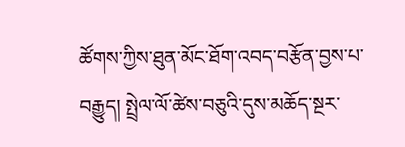ཚོགས་ཀྱིས་ཐུན་མོང་ཐོག་འབད་བརྩོན་བྱས་པ་བརྒྱུད། སྤྲེལ་ལོ་ཚེས་བཅུའི་དུས་མཆོད་སྔར་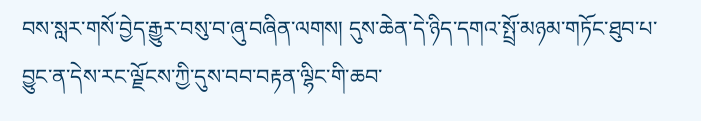བས་སླར་གསོ་བྱེད་རྒྱུར་བསུ་བ་ཞུ་བཞིན་ལགས། དུས་ཆེན་དེ་ཉིད་དགའ་སྤྲོ་མཉམ་གཏོང་ཐུབ་པ་བྱུང་ན་དེས་རང་ལྗོངས་ཀྱི་དུས་བབ་བརྟན་ལྷིང་གི་ཆབ་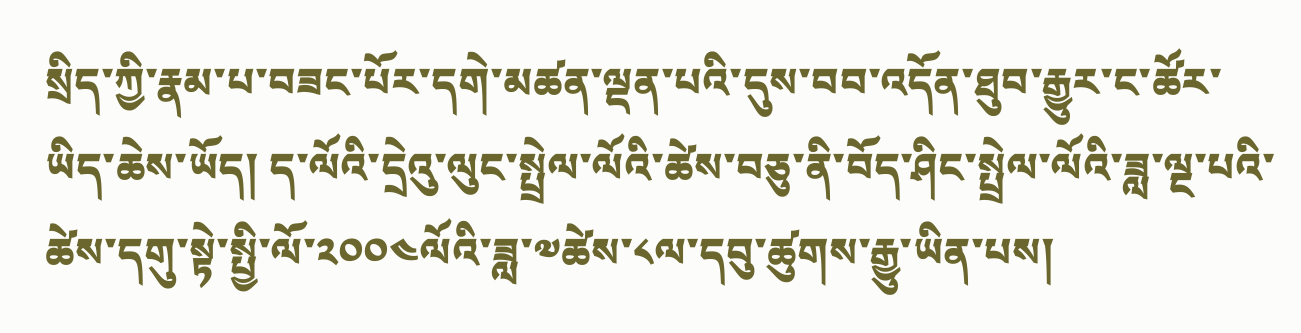སྲིད་ཀྱི་རྣམ་པ་བཟང་པོར་དགེ་མཚན་ལྡན་པའི་དུས་བབ་འདོན་ཐུབ་རྒྱུར་ང་ཚོར་ཡིད་ཆེས་ཡོད། ད་ལོའི་དྲེའུ་ལུང་སྤྲེལ་ལོའི་ཚེས་བཅུ་ནི་བོད་ཤིང་སྤྲེལ་ལོའི་ཟླ་ལྔ་པའི་ཚེས་དགུ་སྟེ་སྤྱི་ལོ་༢༠༠༤ལོའི་ཟླ་༧ཚེས་༨ལ་དབུ་ཚུགས་རྒྱུ་ཡིན་པས།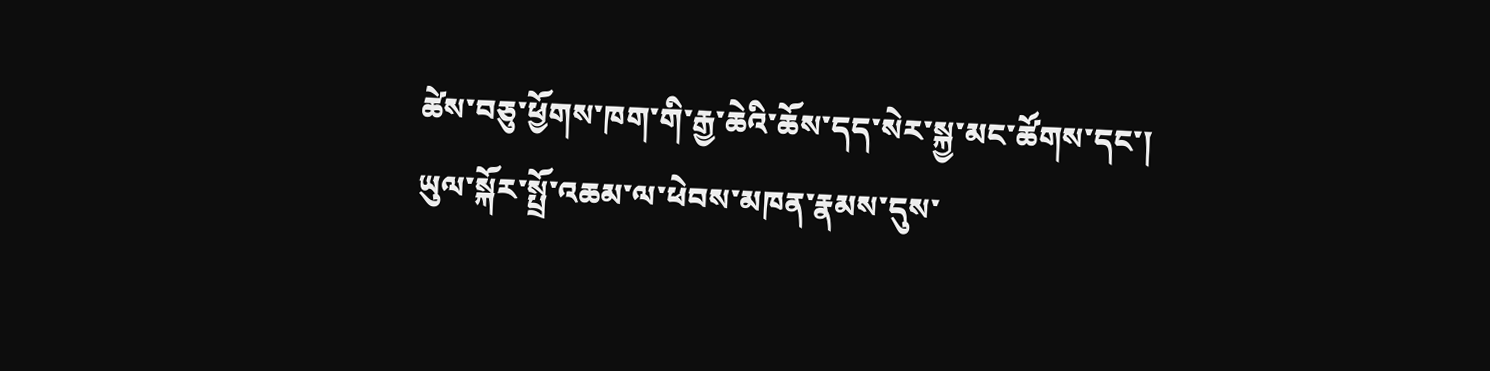ཚེས་བཅུ་ཕྱོགས་ཁག་གི་རྒྱ་ཆེའི་ཆོས་དད་སེར་སྐྱ་མང་ཚོགས་དང་། ཡུལ་སྐོར་སྤྲོ་འཆམ་ལ་ཕེབས་མཁན་རྣམས་དུས་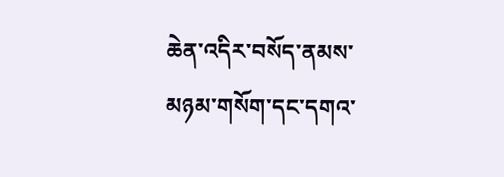ཆེན་འདིར་བསོད་ནམས་མཉམ་གསོག་དང་དགའ་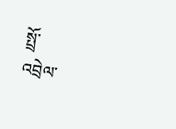སྤྲོ་
འབྲེལ་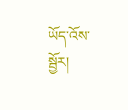ཡོད་འོས་སྦྱོར།